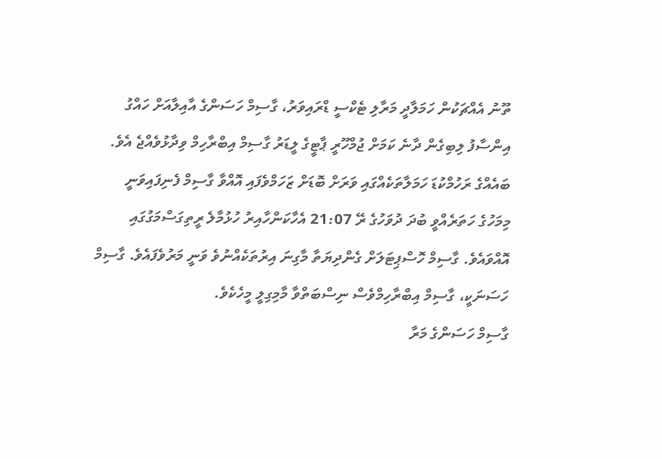ތޫނު އެއްޗަކުން ހަމަލާދީ މަރާލި ޓެކްސީ ޑްރައިވަރު، ގާސިމް ހަސަންގެ އާއިލާއަށް ހައްގު އިންސާފު ލިބިގެން ދާނެ ކަމަށް ޖުމްހޫރީ ޕާޓީގެ ލީޑަރު ގާސިމް އިބްރާހިމް ވިދާޅުވެއްޖެ އެވެ.
ބައެއްގެ ރަހުމްކުޑަ ހަމަލާތަކެއްގައި ވަރަށް ބޮޑަށް ޒަހަމްވެފައި އޮއްވާ ގާސިމް ފެނިފައިވަނީ މިމަހުގެ ހަތަރެއްވީ ބުދަ ދުވަހުގެ ރޭ 21:07 އެހާކަންހާއިރު ހުޅުމާލެ ރީތިގަސްމަގުގައި އޮއްވައެވެ. ގާސިމް ހޮސްޕިޓަލަށް ގެންދިޔަތާ މާގިނަ އިރުތަކެއްނުވެ ވަނީ މަރުވެފައެވެ. ގާސިމް ހަސަނަކީ، ގާސިމް އިބްރާހިމްވެސް ނިސްބަތްވާ މާމިގިލީ މީހެކެވެ.
ގާސިމް ހަސަންގެ މަރާ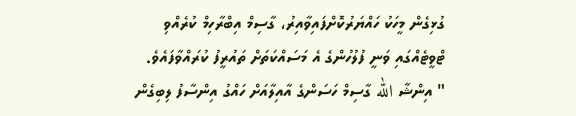ގުޅިގެން މީހަކު ހައްޔަރުކޮށްފައިވާއިރު، ގާސިމް އިބްރާހިމް ކުރެއްވި ޓްވީޓެއްގައި ވަނީ ފުލުހުންގެ އެ މަސައްކަތަށް ތައުރީފު ކުރައްވާފައެވެ.
" އިންޝާ الله ގާސިމް ހަސަންގެ އާއިލާއަށް ހައްގު އިންސާފު ލިބިގެން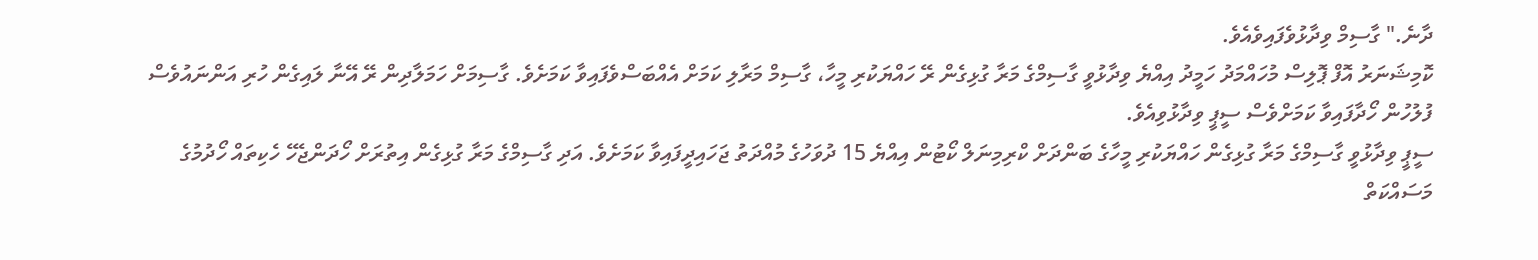ދާނެ." ގާސިމް ވިދާޅުވެފައިވެއެވެ.
ކޮމިޝަނަރު އޮފް ޕޮލިސް މުހައްމަދު ހަމީދު އިއްޔެ ވިދާޅުވީ ގާސިމްގެ މަރާ ގުޅިގެން ރޭ ހައްޔަކުރި މީހާ، ގާސިމް މަރާލި ކަމަށް އެއްބަސްވެފައިވާ ކަމަށެވެ. ގާސިމަށް ހަމަލާދިން ރޭ އޭނާ ލައިގެން ހުރި އަންނައުވެސް ފުލުހުން ހޯދާފައިވާ ކަމަށްވެސް ސީޕީ ވިދާޅުވިއެވެ.
ސީޕީ ވިދާޅުވީ ގާސިމްގެ މަރާ ގުޅިގެން ހައްޔަކުރި މީހާގެ ބަންދަށް ކްރިމިނަލް ކޯޓުން އިއްޔެ 15 ދުވަހުގެ މުއްދަތު ޖަހައިދީފައިވާ ކަމަށެވެ. އަދި ގާސިމްގެ މަރާ ގުޅިގެން އިތުރަށް ހޯދަންޖެހޭ ހެކިތައް ހޯދުމުގެ މަސައްކަތް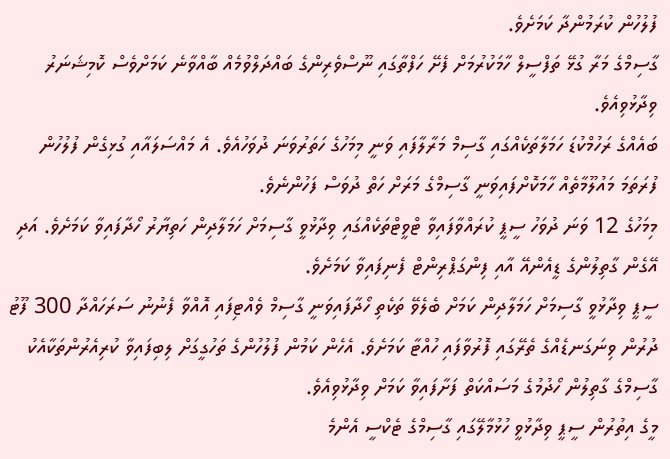ފުލުހުން ކުރަމުންދާ ކަމަށެވެ.
ގާސިމްގެ މަރާ ގުޅޭ ތަފްސީލް ހާމަކުރުމަށް ފެށޭ ހަފްތާގައި ނޫސްވެރިންގެ ބައްދަލްވުމެއް ބާއްވާނެ ކަމަށްވެސް ކޮމިޝަނަރު ވިދާޅުވިއެވެ.
ބައެއްގެ ރަހުމްކުޑަ ހަމަލާތަކެއްގައި ގާސިމް މަރާލާފައި ވަނީ މިމަހުގެ ހަތަރުވަނަ ދުވަހުއެވެ. އެ މައްސަލައާއި ގުޅިގެން ފުލުހުން ފުރަތަމަ މައުލޫމާތެއް ހާމަކޮށްފައިވަނީ ގާސިމްގެ މަރަށް ހަތް ދުވަސް ފަހުންނެވެ.
މިމަހުގެ 12 ވަނަ ދުވަހު ސީޕީ ކުރައްވާފައިވާ ޓްވީޓްތަކެއްގައި ވިދާޅުވީ ގާސިމަށް ހަމަލާދިން ހަތިޔާރު ހޯދާފައިވާ ކަމަށެވެ. އަދި އޭގެން ގާތިލުންގެ ޑީއެންއޭ އާއި ފިންގަޕްރިންޓް ފެނިފައިވާ ކަމަށެވެ.
ސީޕީ ވިދާޅުވީ ގާސިމަށް ހަމަލާދިން ކަމަށް ބެލެވޭ ތަކެތި ހޯދާފައިވަނީ ގާސިމް ވެއްޓިފައި އޮއްވާ ފެނުނު ސަރަހައްދާ 300 ފޫޓު ދުރުން ވިނަގަނޑެއްގެ ތެރޭގައި ފޮރުވާފައި ހުއްޓާ ކަމަށެވެ. އެހެން ކަމުން ފުލުހުންގެ ތަހުގީގަށް ލިބިފައިވާ ކުރިއެރުންތަކާއެކު ގާސިމްގެ ގާތިލުން ހޯދުމުގެ މަސައްކަތް ފަށާފައިވާ ކަމަށް ވިދާޅުވިއެވެ.
މީގެ އިތުރުން ސީޕީ ވިދާޅުވީ ހުޅުމާލޭގައި ގާސިމްގެ ޓެކްސީ އެންމެ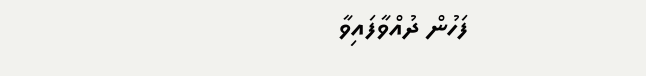ފަހުން ދުއްވާފައިވާ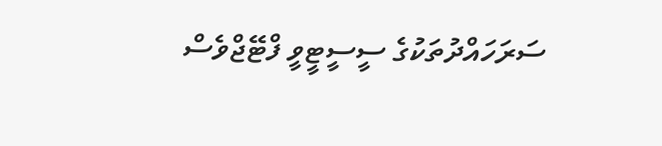ސަރަހައްދުތަކުގެ ސީސީޓީވީ ފްޓޭޖްވެސް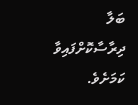ބަލާ ދިރާސާކޮށްފައިވާ ކަމަށެވެ.